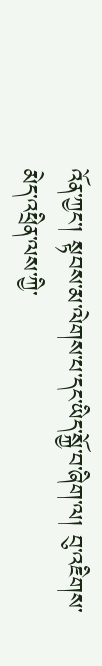འོན་ཀྱང་། སྟབས་མ་ལེགས་པ་དང་ཡིད་སྐྱོ་བ་ཞིག་ལ། བུ་འཇིགས་མེད་འཕྲིན་ལས་ཀྱི་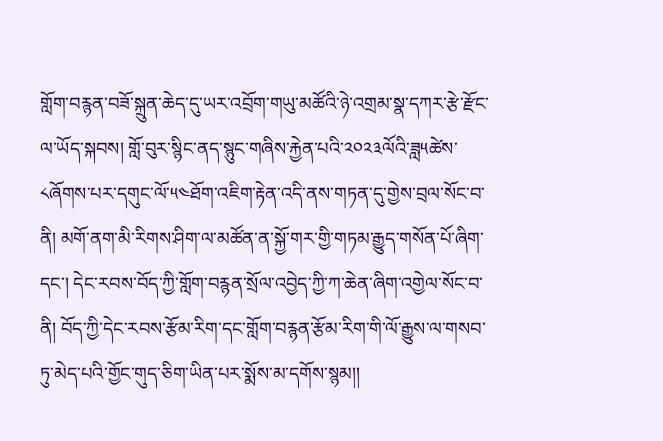གློག་བརྙན་བཟོ་སྐྲུན་ཆེད་དུ་ཡར་འབྲོག་གཡུ་མཚོའི་ཉེ་འགྲམ་སྣ་དཀར་རྩེ་རྫོང་ལ་ཡོད་སྐབས། གློ་བུར་སྙིང་ནད་སྙུང་གཞིས་རྐྱེན་པའི་༢༠༢༣ལོའི་ཟླ༥ཚེས་༨ཞོགས་པར་དགུང་ལོ་༥༤ཐོག་འཇིག་རྟེན་འདི་ནས་གཏན་དུ་གྱེས་བྲལ་སོང་བ་ནི། མགོ་ནག་མི་རིགས་ཤིག་ལ་མཚོན་ན་སྐྱོ་གར་གྱི་གཏམ་རྒྱུད་གསོན་པོ་ཞིག་དང་། དེང་རབས་བོད་ཀྱི་གློག་བརྙན་སྲོལ་འབྱེད་ཀྱི་ཀ་ཆེན་ཞིག་འགྱེལ་སོང་བ་ནི། བོད་ཀྱི་དེང་རབས་རྩོམ་རིག་དང་གློག་བརྙན་རྩོམ་རིག་གི་ལོ་རྒྱུས་ལ་གསབ་ཏུ་མེད་པའི་གྱོང་གུད་ཅིག་ཡིན་པར་སྨོས་མ་དགོས་སྙམ།།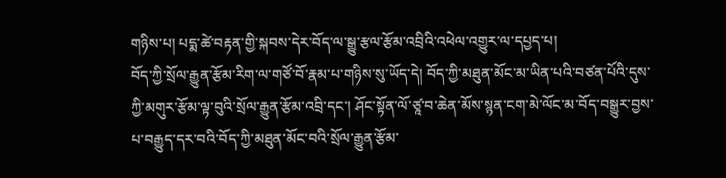གཉིས་པ། པདྨ་ཚེ་བརྟན་གྱི་སྐབས་དེར་བོད་ལ་སྒྱུ་རྩལ་རྩོམ་འབྲིའི་འཕེལ་འགྱུར་ལ་དཔྱད་པ།
བོད་ཀྱི་སྲོལ་རྒྱུན་རྩོམ་རིག་ལ་གཙོ་བོ་རྣམ་པ་གཉིས་སུ་ཡོད་དེ། བོད་ཀྱི་མཐུན་མོང་མ་ཡིན་པའི་བཙན་པོའི་དུས་ཀྱི་མགུར་རྩོམ་ལྟ་བུའི་སྲོལ་རྒྱུན་རྩོམ་འབྲི་དང་། ཤོང་སྟོན་ལོ་ཙཱ་བ་ཆེན་མོས་སྙན་ངག་མེ་ལོང་མ་བོད་བསྒྱུར་བྱས་པ་བརྒྱུད་དར་བའི་བོད་ཀྱི་མཐུན་མོང་བའི་སྲོལ་རྒྱུན་རྩོམ་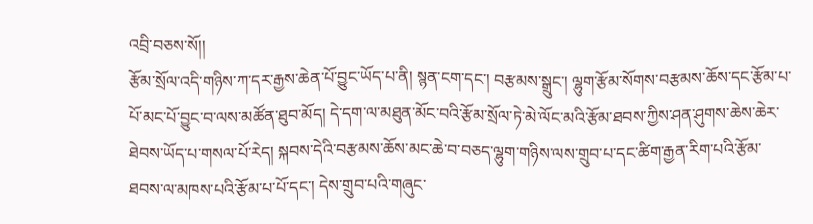འབྲི་བཅས་སོ།།
རྩོམ་སྲོལ་འདི་གཉིས་ཀ་དར་རྒྱས་ཆེན་པོ་བྱུང་ཡོད་པ་ནི། སྙན་ངག་དང་། བརྩམས་སྒྲུང་། ལྷུག་རྩོམ་སོགས་བརྩམས་ཆོས་དང་རྩོམ་པ་པོ་མང་པོ་བྱུང་བ་ལས་མཚོན་ཐུབ་མོད། དེ་དག་ལ་མཐུན་མོང་བའི་རྩོམ་སྲོལ་ཏེ་མེ་ལོང་མའི་རྩོམ་ཐབས་ཀྱིས་ཤན་ཤུགས་ཆེས་ཆེར་ཐེབས་ཡོད་པ་གསལ་པོ་རེད། སྐབས་དེའི་བརྩམས་ཆོས་མང་ཆེ་བ་བཅད་ལྷུག་གཉིས་ལས་གྲུབ་པ་དང་ཚིག་རྒྱན་རིག་པའི་རྩོམ་ཐབས་ལ་མཁས་པའི་རྩོམ་པ་པོ་དང་། དེས་གྲུབ་པའི་གཞུང་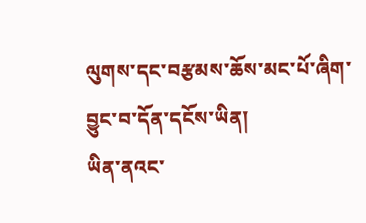ལུགས་དང་བརྩམས་ཆོས་མང་པོ་ཞིག་བྱུང་བ་དོན་དངོས་ཡིན།
ཡིན་ནའང་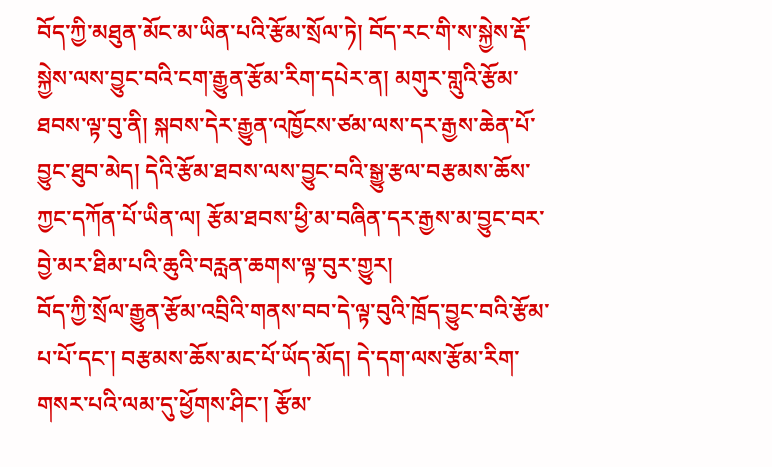བོད་ཀྱི་མཐུན་མོང་མ་ཡིན་པའི་རྩོམ་སྲོལ་ཏེ། བོད་རང་གི་ས་སྐྱེས་རྡོ་སྐྱེས་ལས་བྱུང་བའི་ངག་རྒྱུན་རྩོམ་རིག་དཔེར་ན། མགུར་གླུའི་རྩོམ་ཐབས་ལྟ་བུ་ནི། སྐབས་དེར་རྒྱུན་འཁྱོངས་ཙམ་ལས་དར་རྒྱས་ཆེན་པོ་བྱུང་ཐུབ་མེད། དེའི་རྩོམ་ཐབས་ལས་བྱུང་བའི་སྒྱུ་རྩལ་བརྩམས་ཆོས་ཀྱང་དཀོན་པོ་ཡིན་ལ། རྩོམ་ཐབས་ཕྱི་མ་བཞིན་དར་རྒྱས་མ་བྱུང་བར་བྱེ་མར་ཐིམ་པའི་ཆུའི་བརླན་ཆགས་ལྟ་བུར་གྱུར།
བོད་ཀྱི་སྲོལ་རྒྱུན་རྩོམ་འབྲིའི་གནས་བབ་དེ་ལྟ་བུའི་ཁྲོད་བྱུང་བའི་རྩོམ་པ་པོ་དང་། བརྩམས་ཆོས་མང་པོ་ཡོད་མོད། དེ་དག་ལས་རྩོམ་རིག་གསར་པའི་ལམ་དུ་ཕྱོགས་ཤིང་། རྩོམ་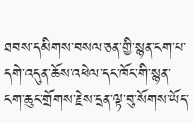ཐབས་དམིགས་བསལ་ཅན་གྱི་སྙན་ངག་པ་དགེ་འདུན་ཆོས་འཕེལ་དང་ཁོང་གི་སྙན་ངག་ཆུང་གྲོགས་རྗེས་དྲན་ལྟ་བུ་སོགས་ཡོད་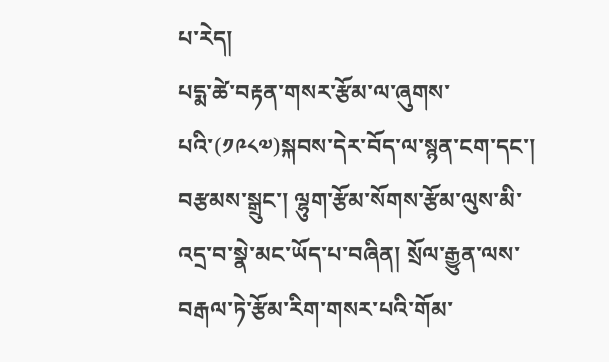པ་རེད།
པདྨ་ཚེ་བརྟན་གསར་རྩོམ་ལ་ཞུགས་པའི་(༡༩༨༧)སྐབས་དེར་བོད་ལ་སྙན་ངག་དང་། བརྩམས་སྒྲུང་། ལྷུག་རྩོམ་སོགས་རྩོམ་ལུས་མི་འདྲ་བ་སྣེ་མང་ཡོད་པ་བཞིན། སྲོལ་རྒྱུན་ལས་བརྒལ་ཏེ་རྩོམ་རིག་གསར་པའི་གོམ་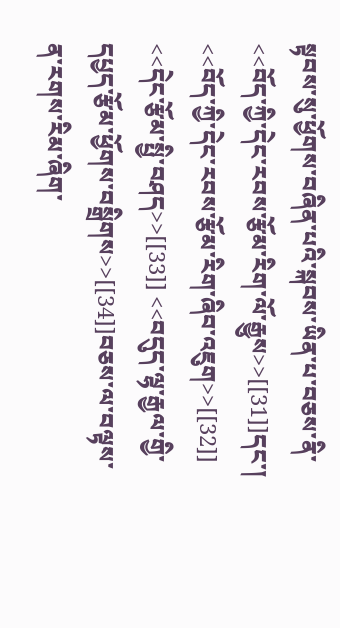སྟབས་སུ་ཕྱོགས་བཞིན་པའི་སྐབས་ཡིན་པ་བཅས་ནི་<<བོད་ཀྱི་དེང་རབས་རྩོམ་རིག་ལོ་རྒྱུས>>[[31]]དང་། <<བོད་ཀྱི་དེང་རབས་རྩོམ་རིག་ཞིབ་འཇུག>>[[32]] <<དེང་རྩོམ་སྤྱི་བཤད>>[[33]] <<བདུད་ལྷ་རྒྱལ་གྱི་དཔྱད་རྩོམ་ཕྱོགས་བསྒྲིགས>>[[34]]བཅས་ལ་བལྟས་ན་རགས་རིམ་ཞིག་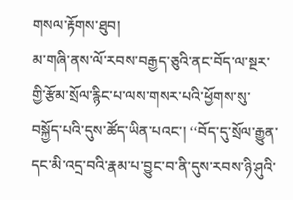གསལ་རྟོགས་ཐུབ།
མ་གཞི་ནས་ལོ་རབས་བརྒྱད་ཅུའི་ནང་བོད་ལ་སྔར་གྱི་རྩོམ་སྲོལ་རྙིང་པ་ལས་གསར་པའི་ཕྱོགས་སུ་བསྐྱོད་པའི་དུས་ཚོད་ཡིན་པའང་། ‘‘བོད་དུ་སྲོལ་རྒྱུན་དང་མི་འདྲ་བའི་རྣམ་པ་བྱུང་བ་ནི་དུས་རབས་ཉི་ཤུའི་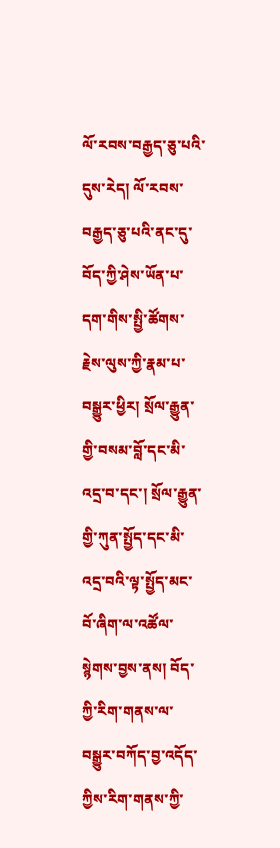ལོ་རབས་བརྒྱད་ཅུ་པའི་དུས་རེད། ལོ་རབས་བརྒྱད་ཅུ་པའི་ནང་དུ་བོད་ཀྱི་ཤེས་ཡོན་པ་དག་གིས་སྤྱི་ཚོགས་རྗེས་ལུས་ཀྱི་རྣམ་པ་བསྒྱུར་ཕྱིར། སྲོལ་རྒྱུན་གྱི་བསམ་བློ་དང་མི་འདྲ་བ་དང་། སྲོལ་རྒྱུན་གྱི་ཀུན་སྤྱོད་དང་མི་འདྲ་བའི་ལྟ་སྤྱོད་མང་བོ་ཞིག་ལ་འཚོལ་སྙེགས་བྱས་ནས། བོད་ཀྱི་རིག་གནས་ལ་བསྒྱུར་བཀོད་བྱ་འདོད་ཀྱིས་རིག་གནས་ཀྱི་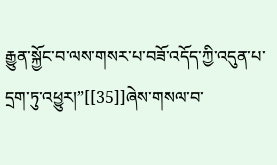རྒྱུན་སྐྱོང་བ་ལས་གསར་པ་བཟོ་འདོད་ཀྱི་འདུན་པ་དྲག་ཏུ་འཕྱུར།”[[35]]ཞེས་གསལ་བ་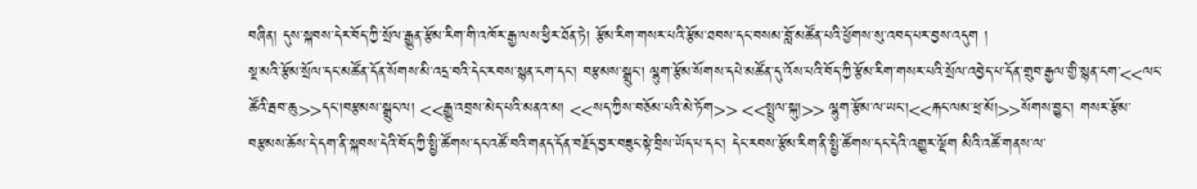བཞིན། དུས་སྐབས་དེར་བོད་ཀྱི་སྲོལ་རྒྱུན་རྩོམ་རིག་གི་འཁོར་རྒྱ་ལས་ཕྱིར་ཐོན་ཏེ། རྩོམ་རིག་གསར་པའི་རྩོམ་ཐབས་དང་བསམ་བློ་མཚོན་པའི་ཕྱོགས་སུ་འབད་པར་བྱས་འདུག །
སྔ་མའི་རྩོམ་སྲོལ་དང་མཚོན་དོན་སོགས་མི་འདྲ་བའི་དེང་རབས་སྙན་ངག་དང་། བརྩམས་སྒྲུང་། ལྷུག་རྩོམ་སོགས་དཔེ་མཚོན་དུ་འོས་པའི་བོད་ཀྱི་རྩོམ་རིག་གསར་པའི་སྲོལ་འབྱེད་པ་དོན་གྲུབ་རྒྱལ་གྱི་སྙན་ངག་<<ལང་ཚོའི་རྦབ་ཆུ>>དང་།བརྩམས་སྒྲུང་ལ། <<རྒྱུ་འབྲས་མེད་པའི་མནའ་མ། <<སད་ཀྱིས་བཅོམ་པའི་མེ་ཏོག>> <<སྤྲུལ་སྐུ།>> ལྷུག་རྩོམ་ལ་ཡང་།<<རྐང་ལམ་ཕྲ་མོ།>>སོགས་བྱུང་། གསར་རྩོམ་བརྩམས་ཆོས་དེ་དག་ནི་སྐབས་དེའི་བོད་ཀྱི་སྤྱི་ཚོགས་དང་འཚོ་བའི་གནད་དོན་བརྗོད་བྱར་བཟུང་སྟེ་བྲིས་ཡོད་པ་དང་། དེང་རབས་རྩོམ་རིག་ནི་སྤྱི་ཚོགས་དང་དེའི་འགྱུར་ལྡོག མིའི་འཚོ་གནས་ལ་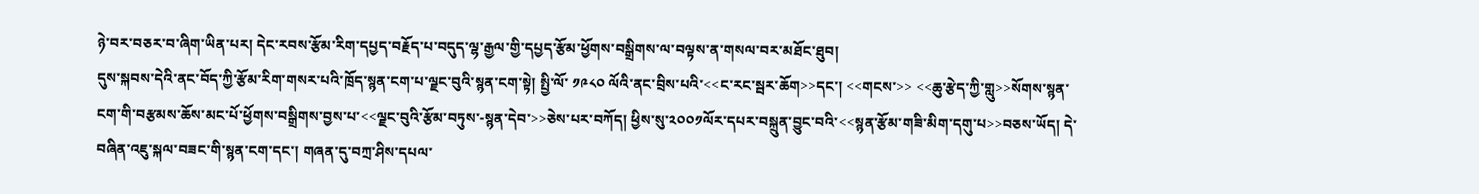ཉེ་བར་བཅར་བ་ཞིག་ཡིན་པར། དེང་རབས་རྩོམ་རིག་དཔྱད་བརྗོད་པ་བདུད་ལྷ་རྒྱལ་གྱི་དཔྱད་རྩོམ་ཕྱོགས་བསྒྲིགས་ལ་བལྟས་ན་གསལ་བར་མཐོང་ཐུབ།
དུས་སྐབས་དེའི་ནང་བོད་ཀྱི་རྩོམ་རིག་གསར་པའི་ཁྲོད་སྙན་ངག་པ་ལྗང་བུའི་སྙན་ངག་སྟེ། སྤྱི་ལོ་ ༡༩༨༠ ལོའི་ནང་བྲིས་པའི་<<ང་རང་སྦར་ཆོག>>དང་། <<གངས་>> <<ཆུ་རྩེད་ཀྱི་གླུ>>སོགས་སྙན་ངག་གི་བརྩམས་ཆོས་མང་པོ་ཕྱོགས་བསྒྲིགས་བྱས་པ་<<ལྗང་བུའི་རྩོམ་བཏུས་-སྙན་དེབ་>>ཅེས་པར་བཀོད། ཕྱིས་སུ་༢༠༠༡ལོར་དཔར་བསྐྲུན་བྱུང་བའི་<<སྙན་རྩོམ་གཟི་མིག་དགུ་པ>>བཅས་ཡོད། དེ་བཞིན་འཇུ་སྐལ་བཟང་གི་སྙན་ངག་དང་། གཞན་དུ་བཀྲ་ཤིས་དཔལ་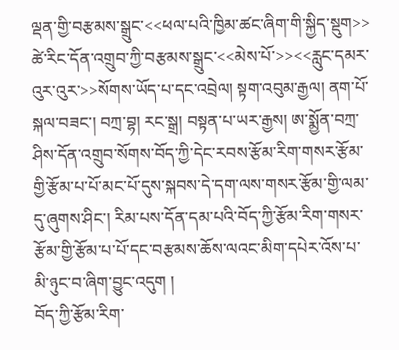ལྡན་གྱི་བརྩམས་སྒྲུང་<<ཕལ་པའི་ཁྱིམ་ཚང་ཞིག་གི་སྐྱིད་སྡུག>> ཚེ་རིང་དོན་འགྲུབ་ཀྱི་བརྩམས་སྒྲུང་<<མེས་པོ་>><<རླུང་དམར་འུར་འུར་>>སོགས་ཡོད་པ་དང་འབྲེལ། སྟག་འབུམ་རྒྱལ། ནག་པོ་སྐལ་བཟང་། བཀྲ་བྷ། རང་སྒྲ། བསྟན་པ་ཡར་རྒྱས། ཨ་སྨྱོན་བཀྲ་ཤིས་དོན་འགྲུབ་སོགས་བོད་ཀྱི་དེང་རབས་རྩོམ་རིག་གསར་རྩོམ་གྱི་རྩོམ་པ་པོ་མང་པོ་དུས་སྐབས་དེ་དག་ལས་གསར་རྩོམ་གྱི་ལམ་དུ་ཞུགས་ཤིང་། རིམ་པས་དོན་དམ་པའི་བོད་ཀྱི་རྩོམ་རིག་གསར་རྩོམ་གྱི་རྩོམ་པ་པོ་དང་བརྩམས་ཆོས་ལའང་མིག་དཔེར་འོས་པ་མི་ཉུང་བ་ཞིག་བྱུང་འདུག །
བོད་ཀྱི་རྩོམ་རིག་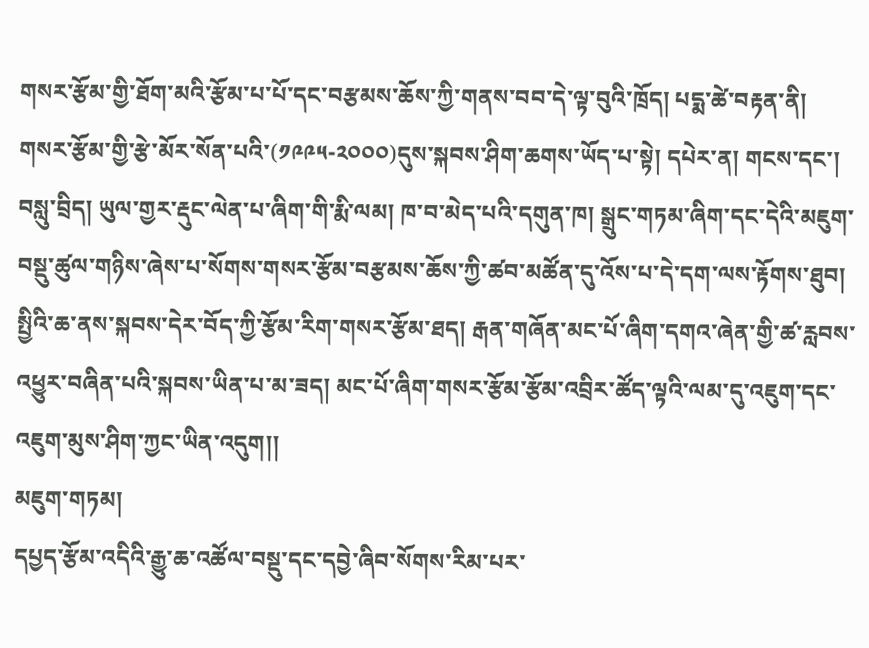གསར་རྩོམ་གྱི་ཐོག་མའི་རྩོམ་པ་པོ་དང་བརྩམས་ཆོས་ཀྱི་གནས་བབ་དེ་ལྟ་བུའི་ཁྲོད། པདྨ་ཚེ་བརྟན་ནི། གསར་རྩོམ་གྱི་རྩེ་མོར་སོན་པའི་(༡༩༩༥-༢༠༠༠)དུས་སྐབས་ཤིག་ཆགས་ཡོད་པ་སྟེ། དཔེར་ན། གངས་དང་། བསླུ་བྲིད། ཡུལ་གྱར་རྡུང་ལེན་པ་ཞིག་གི་རྨི་ལམ། ཁ་བ་མེད་པའི་དགུན་ཁ། སྒྲུང་གཏམ་ཞིག་དང་དེའི་མཇུག་བསྡུ་ཚུལ་གཉིས་ཞེས་པ་སོགས་གསར་རྩོམ་བརྩམས་ཆོས་ཀྱི་ཚབ་མཚོན་དུ་འོས་པ་དེ་དག་ལས་རྟོགས་ཐུབ། སྤྱིའི་ཆ་ནས་སྐབས་དེར་བོད་ཀྱི་རྩོམ་རིག་གསར་རྩོམ་ཐད། རྒན་གཞོན་མང་པོ་ཞིག་དགའ་ཞེན་གྱི་ཚ་རླབས་འཕྱུར་བཞིན་པའི་སྐབས་ཡིན་པ་མ་ཟད། མང་པོ་ཞིག་གསར་རྩོམ་རྩོམ་འབྲིར་ཚོད་ལྟའི་ལམ་དུ་འཇུག་དང་འཇུག་མུས་ཤིག་ཀྱང་ཡིན་འདུག།།
མཇུག་གཏམ།
དཔྱད་རྩོམ་འདིའི་རྒྱུ་ཆ་འཚོལ་བསྡུ་དང་དབྱེ་ཞིབ་སོགས་རིམ་པར་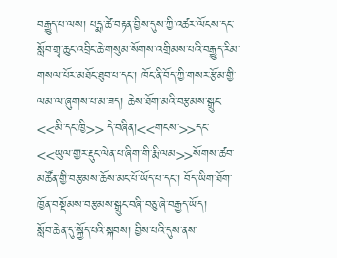བརྒྱུད་པ་ལས། པདྨ་ཚེ་བརྟན་བྱིས་དུས་ཀྱི་འཚར་ལོངས་དང་སློབ་གྲྭ་ཆུང་འབྲིང་ཆེ་གསུམ་སོགས་འགྲིམས་པའི་བརྒྱུད་རིམ་གསལ་པོར་མཐོང་ཐུབ་པ་དང་། ཁོང་ནི་བོད་ཀྱི་གསར་རྩོམ་གྱི་ལམ་ལ་ཞུགས་པ་མ་ཟད། ཆེས་ཐོག་མའི་བརྩམས་སྒྲུང་<<མི་དང་ཁྱི>> དེ་བཞིན།<<གངས་>>དང་<<ཡུལ་གྱར་རྡུང་ལེན་པ་ཞིག་གི་རྨི་ལམ>>སོགས་ཚབ་མཚོན་གྱི་བརྩམས་ཆོས་མང་པོ་ཡོད་པ་དང་། བོད་ཡིག་ཐོག་ཁྱོན་བསྡོམས་བརྩམས་སྒྲུང་བཞི་བཅུ་ཞེ་བརྒྱད་ཡོད།
སློབ་ཆེན་དུ་སྐྱོད་པའི་སྐབས། བྱིས་པའི་དུས་ནས་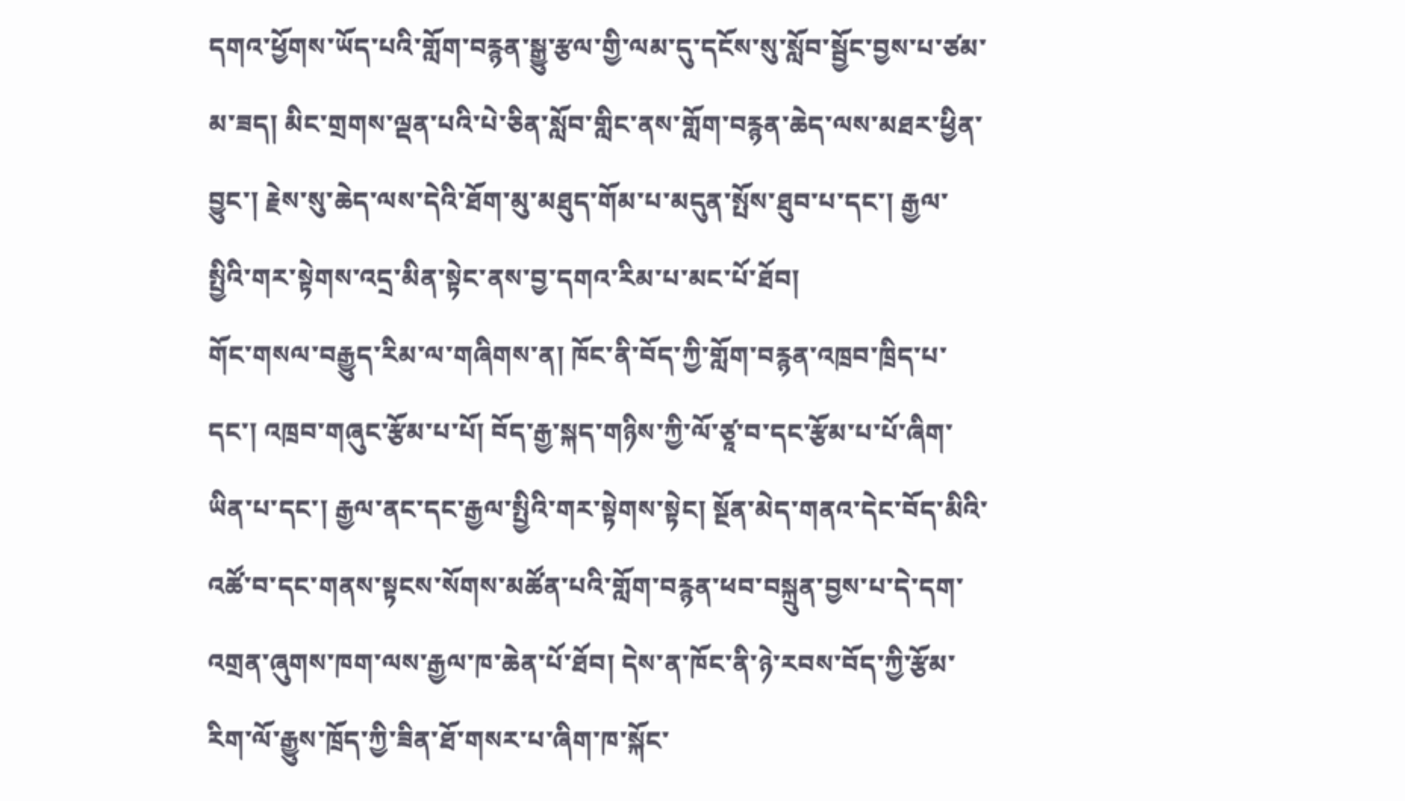དགའ་ཕྱོགས་ཡོད་པའི་གློག་བརྙན་སྒྱུ་རྩལ་གྱི་ལམ་དུ་དངོས་སུ་སློབ་སྦྱོང་བྱས་པ་ཙམ་མ་ཟད། མིང་གྲགས་ལྡན་པའི་པེ་ཅིན་སློབ་གླིང་ནས་གློག་བརྙན་ཆེད་ལས་མཐར་ཕྱིན་བྱུང་། རྗེས་སུ་ཆེད་ལས་དེའི་ཐོག་མུ་མཐུད་གོམ་པ་མདུན་སྤོས་ཐུབ་པ་དང་། རྒྱལ་སྤྱིའི་གར་སྟེགས་འདྲ་མིན་སྟེང་ནས་བྱ་དགའ་རིམ་པ་མང་པོ་ཐོབ།
གོང་གསལ་བརྒྱུད་རིམ་ལ་གཞིགས་ན། ཁོང་ནི་བོད་ཀྱི་གློག་བརྙན་འཁྲབ་ཁྲིད་པ་དང་། འཁྲབ་གཞུང་རྩོམ་པ་པོ། བོད་རྒྱ་སྐད་གཉིས་ཀྱི་ལོ་ཙཱ་བ་དང་རྩོམ་པ་པོ་ཞིག་ཡིན་པ་དང་། རྒྱལ་ནང་དང་རྒྱལ་སྤྱིའི་གར་སྟེགས་སྟེང། སྔོན་མེད་གནའ་དེང་བོད་མིའི་འཚོ་བ་དང་གནས་སྟངས་སོགས་མཚོན་པའི་གློག་བརྙན་ཕབ་བསྐྲུན་བྱས་པ་དེ་དག་འགྲན་ཞུགས་ཁག་ལས་རྒྱལ་ཁ་ཆེན་པོ་ཐོབ། དེས་ན་ཁོང་ནི་ཉེ་རབས་བོད་ཀྱི་རྩོམ་རིག་ལོ་རྒྱུས་ཁྲོད་ཀྱི་ཟིན་ཐོ་གསར་པ་ཞིག་ཁ་སྐོང་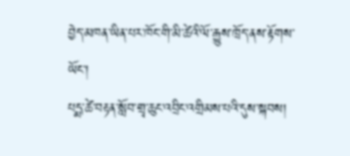བྱེད་མཁན་ཡིན་པར་ཁོང་གི་མི་ཚེའི་ལོ་རྒྱུས་ཁྲོད་ནས་རྟོགས་ཡོང་།
པདྨ་ཚེ་བརྟན་སློབ་གྲྭ་ཆུང་འབྲིང་འགྲིམས་པའི་དུས་སྐབས།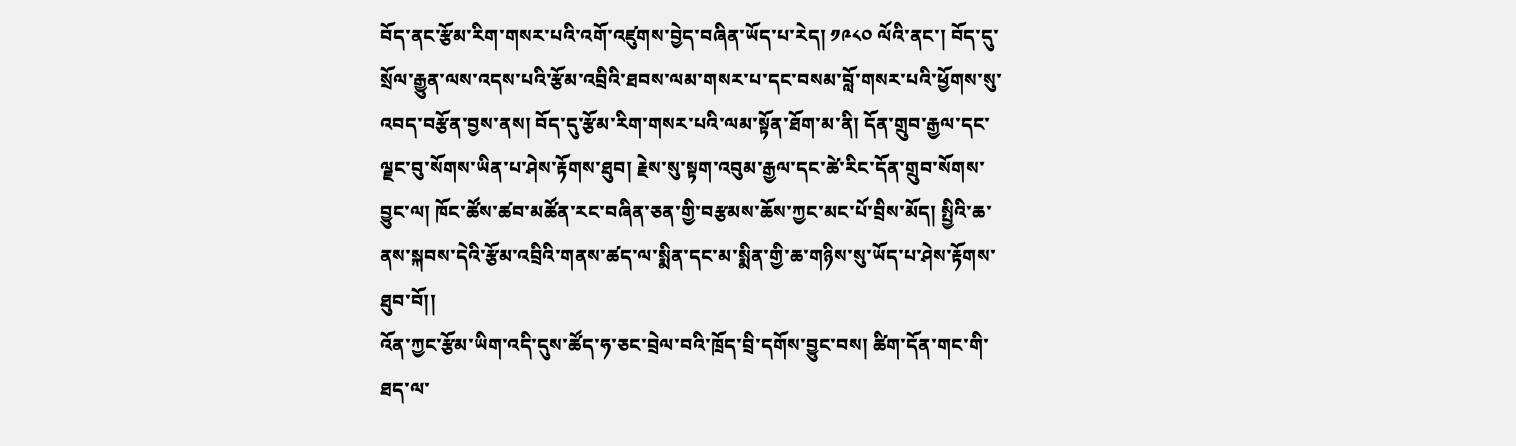བོད་ནང་རྩོམ་རིག་གསར་པའི་འགོ་འཛུགས་བྱེད་བཞིན་ཡོད་པ་རེད། ༡༩༨༠ ལོའི་ནང་། བོད་དུ་སྲོལ་རྒྱུན་ལས་འདས་པའི་རྩོམ་འབྲིའི་ཐབས་ལམ་གསར་པ་དང་བསམ་བློ་གསར་པའི་ཕྱོགས་སུ་འབད་བརྩོན་བྱས་ནས། བོད་དུ་རྩོམ་རིག་གསར་པའི་ལམ་སྟོན་ཐོག་མ་ནི། དོན་གྲུབ་རྒྱལ་དང་ལྗང་བུ་སོགས་ཡིན་པ་ཤེས་རྟོགས་ཐུབ། རྗེས་སུ་སྟག་འབུམ་རྒྱལ་དང་ཚེ་རིང་དོན་གྲུབ་སོགས་བྱུང་ལ། ཁོང་ཚོས་ཚབ་མཚོན་རང་བཞིན་ཅན་གྱི་བརྩམས་ཆོས་ཀྱང་མང་པོ་བྲིས་མོད། སྤྱིའི་ཆ་ནས་སྐབས་དེའི་རྩོམ་འབྲིའི་གནས་ཚད་ལ་སྨིན་དང་མ་སྨིན་གྱི་ཆ་གཉིས་སུ་ཡོད་པ་ཤེས་རྟོགས་ཐུབ་བོ།།
འོན་ཀྱང་རྩོམ་ཡིག་འདི་དུས་ཚོད་ཧ་ཅང་བྲེལ་བའི་ཁྲོད་བྲི་དགོས་བྱུང་བས། ཚིག་དོན་གང་གི་ཐད་ལ་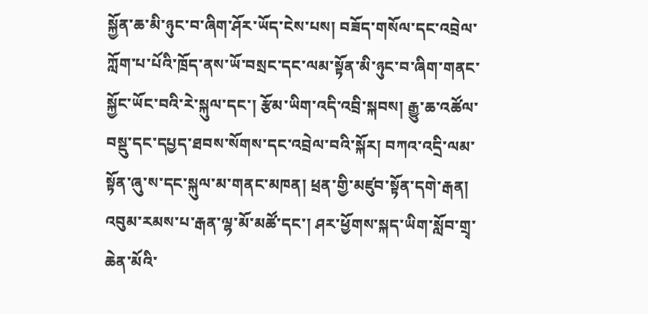སྐྱོན་ཆ་མི་ཉུང་བ་ཞིག་ཤོར་ཡོད་ངེས་པས། བཟོད་གསོལ་དང་འབྲེལ་ཀློག་པ་པོའི་ཁྲོད་ནས་ཡོ་བསྲང་དང་ལམ་སྟོན་མི་ཉུང་བ་ཞིག་གནང་སྐྱོང་ཡོང་བའི་རེ་སྐུལ་དང་། རྩོམ་ཡིག་འདི་འབྲི་སྐབས། རྒྱུ་ཆ་འཚོལ་བསྡུ་དང་དཔྱད་ཐབས་སོགས་དང་འབྲེལ་བའི་སྐོར། བཀའ་འདྲི་ལམ་སྟོན་ཞུ་ས་དང་སྐུལ་མ་གནང་མཁན། ཕྲན་གྱི་མཛུབ་སྟོན་དགེ་རྒན། འབུམ་རམས་པ་རྒན་ལྷ་མོ་མཚོ་དང་། ཤར་ཕྱོགས་སྐད་ཡིག་སློབ་གྲྭ་ཆེན་མོའི་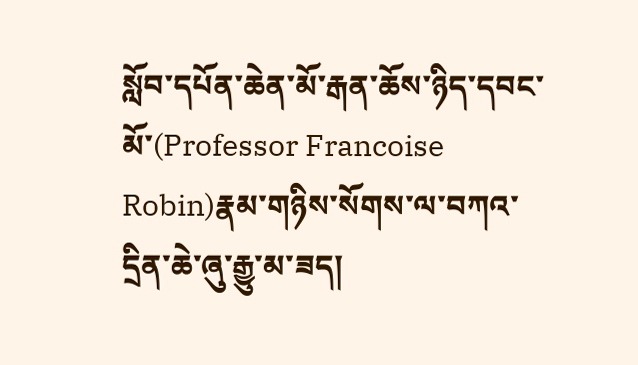སློབ་དཔོན་ཆེན་མོ་རྒན་ཆོས་ཉིད་དབང་མོ་(Professor Francoise Robin)རྣམ་གཉིས་སོགས་ལ་བཀའ་དྲིན་ཆེ་ཞུ་རྒྱུ་མ་ཟད།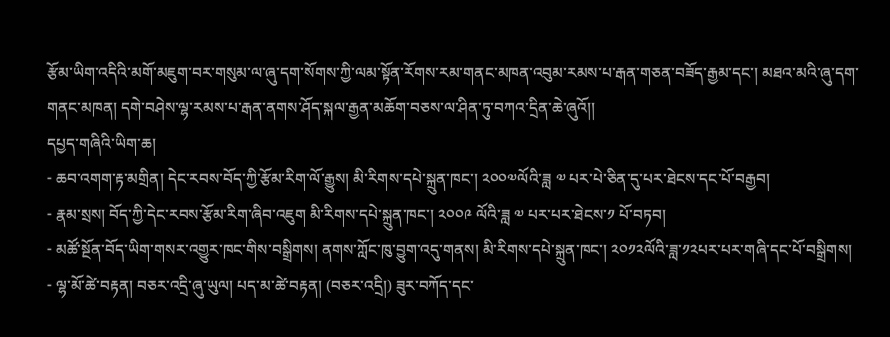རྩོམ་ཡིག་འདིའི་མགོ་མཇུག་བར་གསུམ་ལ་ཞུ་དག་སོགས་ཀྱི་ལམ་སྟོན་རོགས་རམ་གནང་མཁན་འབུམ་རམས་པ་རྒན་གཅན་བཟོད་རྒྱམ་དང་། མཐའ་མའི་ཞུ་དག་གནང་མཁན། དགེ་བཤེས་ལྷ་རམས་པ་རྒན་ནགས་ཤོད་སྐལ་རྒྱན་མཆོག་བཅས་ལ་ཤིན་ཏུ་བཀའ་དྲིན་ཆེ་ཞུའོ།།
དཔྱད་གཞིའི་ཡིག་ཆ།
- ཆབ་འགག་རྟ་མགྲིན། དེང་རབས་བོད་ཀྱི་རྩོམ་རིག་ལོ་རྒྱུས། མི་རིགས་དཔེ་སྐྲུན་ཁང་། ༢༠༠༧ལོའི་ཟླ ༧ པར་པེ་ཅིན་དུ་པར་ཐེངས་དང་པོ་བརྒྱབ།
- རྣམ་སྲས། བོད་ཀྱི་དེང་རབས་རྩོམ་རིག་ཞིབ་འཇུག མི་རིགས་དཔེ་སྐྲུན་ཁང་། ༢༠༠༩ ལོའི་ཟླ ༧ པར་པར་ཐེངས་༡ པོ་བཏབ།
- མཚོ་སྔོན་བོད་ཡིག་གསར་འགྱུར་ཁང་གིས་བསྒྲིགས། ནགས་ཀློང་ཁུ་བྱུག་འདུ་གནས། མི་རིགས་དཔེ་སྐྲུན་ཁང་། ༢༠༡༢ལོའི་ཟླ་༡༢པར་པར་གཞི་དང་པོ་བསྒྲིགས།
- ལྷ་མོ་ཚེ་བརྟན། བཅར་འདྲི་ཞུ་ཡུལ། པད་མ་ཚེ་བརྟན། (བཅར་འདྲི།) ཟུར་བཀོད་དང་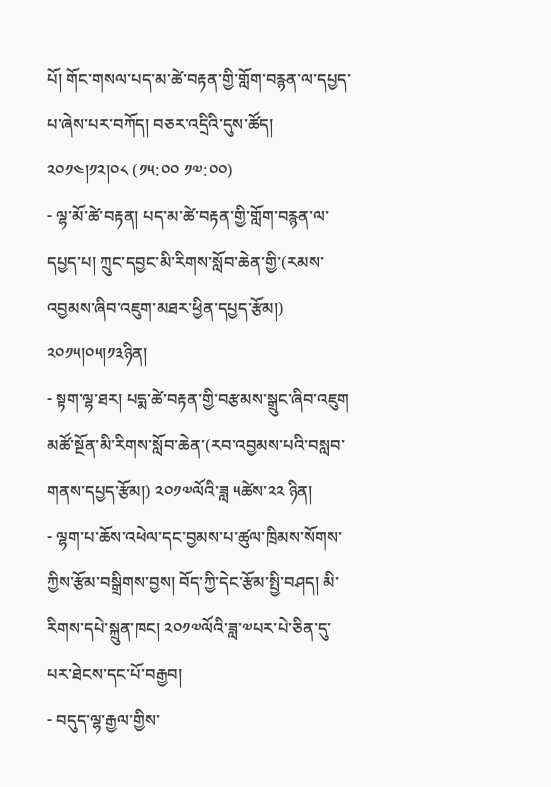པོ། གོང་གསལ་པད་མ་ཚེ་བརྟན་གྱི་གློག་བརྙན་ལ་དཔྱད་པ་ཞེས་པར་བཀོད། བཅར་འདྲིའི་དུས་ཚོད། ༢༠༡༤།༡༢།༠༨ (༡༥:༠༠ ༡༧:༠༠)
- ལྷ་མོ་ཚེ་བརྟན། པད་མ་ཚེ་བརྟན་གྱི་གློག་བརྙན་ལ་དཔྱད་པ། ཀྲུང་དབྱང་མི་རིགས་སློབ་ཆེན་གྱི་(རམས་འབྱམས་ཞིབ་འཇུག་མཐར་ཕྱིན་དཔྱད་རྩོམ།) ༢༠༡༥།༠༥།༡༣ཉིན།
- སྟག་ལྷ་ཐར། པདྨ་ཚེ་བརྟན་གྱི་བརྩམས་སྒྲུང་ཞིབ་འཇུག མཚོ་སྔོན་མི་རིགས་སློབ་ཆེན་(རབ་འབྱམས་པའི་བསླབ་གནས་དཔྱད་རྩོམ།) ༢༠༡༧ལོའི་ཟླ ༥ཚེས་༢༢ ཉིན།
- ལྷག་པ་ཆོས་འཕེལ་དང་བྱམས་པ་ཚུལ་ཁྲིམས་སོགས་ཀྱིས་རྩོམ་བསྒྲིགས་བྱས། བོད་ཀྱི་དེང་རྩོམ་སྤྱི་བཤད། མི་རིགས་དཔེ་སྐྲུན་ཁང། ༢༠༡༧ལོའི་ཟླ་༧པར་པེ་ཅིན་དུ་པར་ཐེངས་དང་པོ་བརྒྱབ།
- བདུད་ལྷ་རྒྱལ་གྱིས་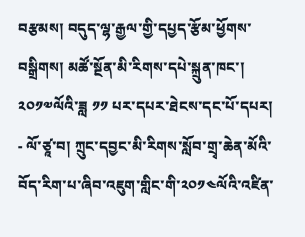བརྩམས། བདུད་ལྷ་རྒྱལ་གྱི་དཔྱད་རྩོམ་ཕྱོགས་བསྒྲིགས། མཚོ་སྔོན་མི་རིགས་དཔེ་སྐྲུན་ཁང་། ༢༠༡༧ལོའི་ཟླ ༡༡ པར་དཔར་ཐེངས་དང་པོ་དཔར།
- ལོ་ཙཱ་བ། ཀྲུང་དབྱང་མི་རིགས་སློབ་གྲྭ་ཆེན་མོའི་བོད་རིག་པ་ཞིབ་འཇུག་གླིང་གི་༢༠༡༤ལོའི་འཛིན་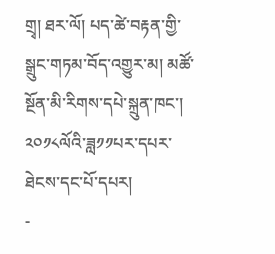གྲྭ། ཐར་ལོ། པད་ཚེ་བརྟན་གྱི་སྒྲུང་གཏམ་བོད་འགྱུར་མ། མཚོ་སྔོན་མི་རིགས་དཔེ་སྐྲུན་ཁང་། ༢༠༡༨ལོའི་ཟླ༡༡པར་དཔར་ཐེངས་དང་པོ་དཔར།
-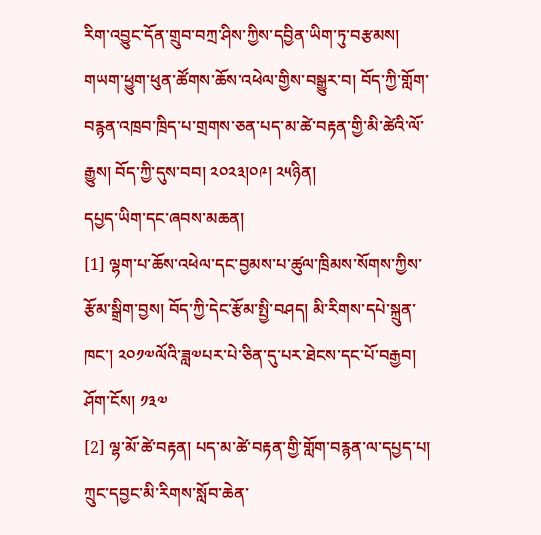རིག་འབྱུང་དོན་གྲུབ་བཀྲ་ཤིས་ཀྱིས་དབྱིན་ཡིག་ཏུ་བརྩམས། གཡག་ཕྱུག་ཕུན་ཚོགས་ཆོས་འཕེལ་གྱིས་བསྒྱུར་བ། བོད་ཀྱི་གློག་བརྙན་འཁྲབ་ཁྲིད་པ་གྲགས་ཅན་པད་མ་ཚེ་བརྟན་གྱི་མི་ཚེའི་ལོ་རྒྱུས། བོད་ཀྱི་དུས་བབ། ༢༠༢༣།༠༩། ༢༥ཉིན།
དཔྱད་ཡིག་དང་ཞབས་མཆན།
[1] ལྷག་པ་ཆོས་འཕེལ་དང་བྱམས་པ་ཚུལ་ཁྲིམས་སོགས་ཀྱིས་རྩོམ་སྒྲིག་བྱས། བོད་ཀྱི་དེང་རྩོམ་སྤྱི་བཤད། མི་རིགས་དཔེ་སྐྲུན་ཁང་། ༢༠༡༧ལོའི་ཟླ༧པར་པེ་ཅིན་དུ་པར་ཐེངས་དང་པོ་བརྒྱབ། ཤོག་ངོས། ༡༣༧
[2] ལྷ་མོ་ཚེ་བརྟན། པད་མ་ཚེ་བརྟན་གྱི་གློག་བརྙན་ལ་དཔྱད་པ། ཀྲུང་དབྱང་མི་རིགས་སློབ་ཆེན་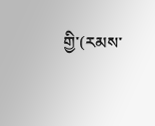གྱི་(རམས་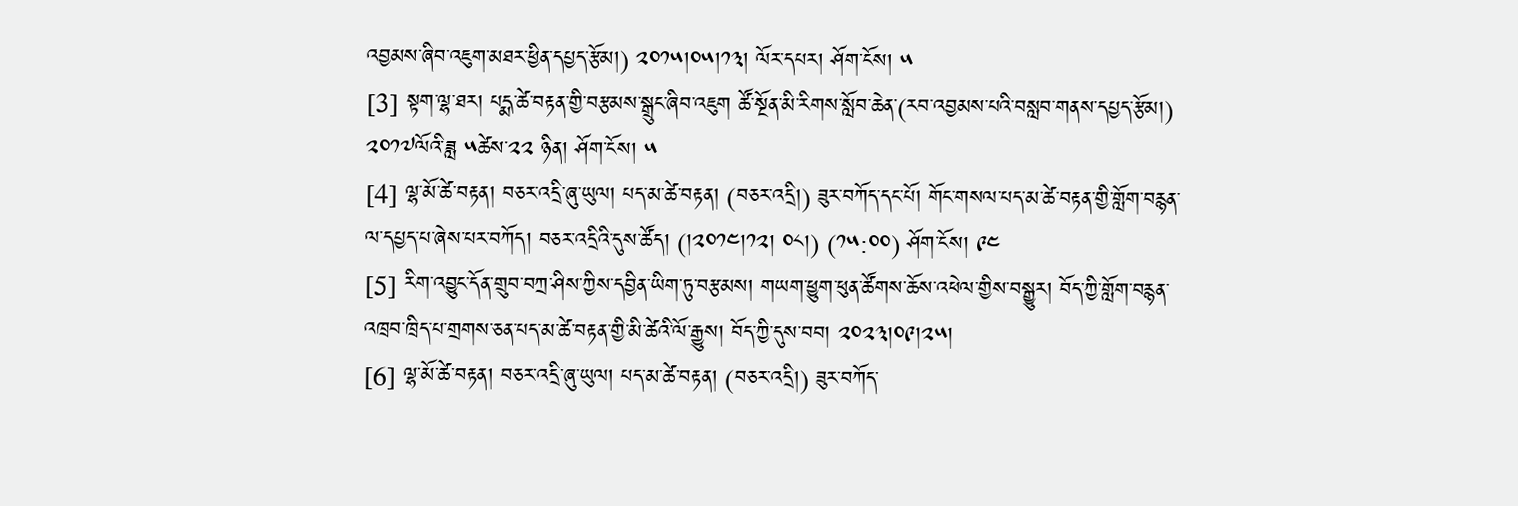འབྱམས་ཞིབ་འཇུག་མཐར་ཕྱིན་དཔྱད་རྩོམ།) ༢༠༡༥།༠༥།༡༣། ལོར་དཔར། ཤོག་ངོས། ༥
[3] སྟག་ལྷ་ཐར། པདྨ་ཚེ་བརྟན་གྱི་བརྩམས་སྒྲུང་ཞིབ་འཇུག ཚོ་སྔོན་མི་རིགས་སློབ་ཆེན་(རབ་འབྱམས་པའི་བསླབ་གནས་དཔྱད་རྩོམ།) ༢༠༡༧ལོའི་ཟླ ༥ཚེས་༢༢ ཉིན། ཤོག་ངོས། ༥
[4] ལྷ་མོ་ཚེ་བརྟན། བཅར་འདྲི་ཞུ་ཡུལ། པད་མ་ཚེ་བརྟན། (བཅར་འདྲི།) ཟུར་བཀོད་དང་པོ། གོང་གསལ་པད་མ་ཚེ་བརྟན་གྱི་གློག་བརྙན་ལ་དཔྱད་པ་ཞེས་པར་བཀོད། བཅར་འདྲིའི་དུས་ཚོད། (།༢༠༡༤།༡༢། ༠༨།) (༡༥:༠༠) ཤོག་ངོས། ༩༤
[5] རིག་འབྱུང་དོན་གྲུབ་བཀྲ་ཤིས་ཀྱིས་དབྱིན་ཡིག་ཏུ་བརྩམས། གཡག་ཕྱུག་ཕུན་ཚོགས་ཆོས་འཕེལ་གྱིས་བསྒྱུར། བོད་ཀྱི་གློག་བརྙན་འཁྲབ་ཁྲིད་པ་གྲགས་ཅན་པད་མ་ཚེ་བརྟན་གྱི་མི་ཚེའི་ལོ་རྒྱུས། བོད་ཀྱི་དུས་བབ། ༢༠༢༣།༠༩།༢༥།
[6] ལྷ་མོ་ཚེ་བརྟན། བཅར་འདྲི་ཞུ་ཡུལ། པད་མ་ཚེ་བརྟན། (བཅར་འདྲི།) ཟུར་བཀོད་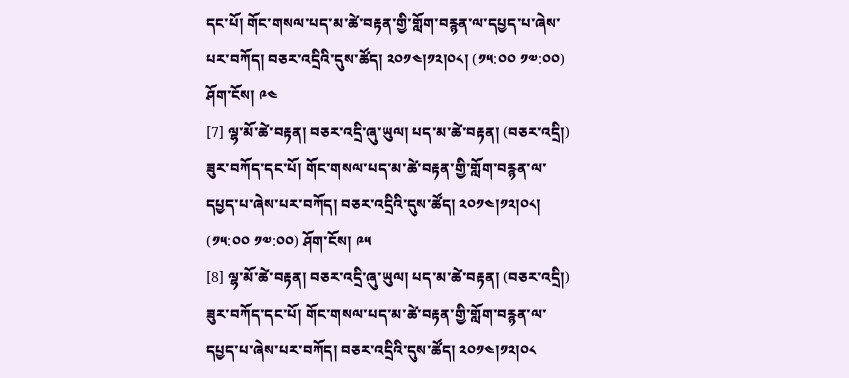དང་པོ། གོང་གསལ་པད་མ་ཚེ་བརྟན་གྱི་གློག་བརྙན་ལ་དཔྱད་པ་ཞེས་པར་བཀོད། བཅར་འདྲིའི་དུས་ཚོད། ༢༠༡༤།༡༢།༠༨། (༡༥:༠༠ ༡༧:༠༠) ཤོག་ངོས། ༩༤
[7] ལྷ་མོ་ཚེ་བརྟན། བཅར་འདྲི་ཞུ་ཡུལ། པད་མ་ཚེ་བརྟན། (བཅར་འདྲི།) ཟུར་བཀོད་དང་པོ། གོང་གསལ་པད་མ་ཚེ་བརྟན་གྱི་གློག་བརྙན་ལ་དཔྱད་པ་ཞེས་པར་བཀོད། བཅར་འདྲིའི་དུས་ཚོད། ༢༠༡༤།༡༢།༠༨། (༡༥:༠༠ ༡༧:༠༠) ཤོག་ངོས། ༩༥
[8] ལྷ་མོ་ཚེ་བརྟན། བཅར་འདྲི་ཞུ་ཡུལ། པད་མ་ཚེ་བརྟན། (བཅར་འདྲི།) ཟུར་བཀོད་དང་པོ། གོང་གསལ་པད་མ་ཚེ་བརྟན་གྱི་གློག་བརྙན་ལ་དཔྱད་པ་ཞེས་པར་བཀོད། བཅར་འདྲིའི་དུས་ཚོད། ༢༠༡༤།༡༢།༠༨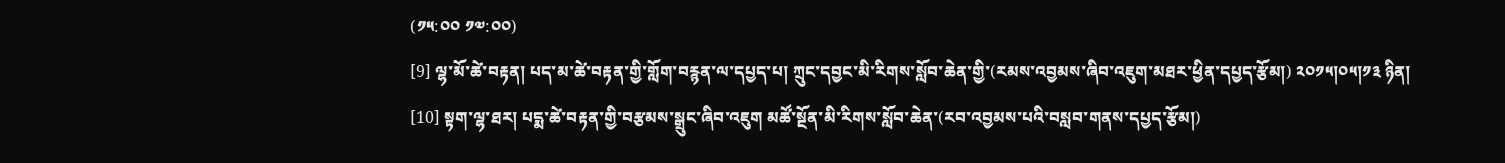(༡༥:༠༠ ༡༧:༠༠)
[9] ལྷ་མོ་ཚེ་བརྟན། པད་མ་ཚེ་བརྟན་གྱི་གློག་བརྙན་ལ་དཔྱད་པ། ཀྲུང་དབྱང་མི་རིགས་སློབ་ཆེན་གྱི་(རམས་འབྱམས་ཞིབ་འཇུག་མཐར་ཕྱིན་དཔྱད་རྩོམ།) ༢༠༡༥།༠༥།༡༣ ཉིན།
[10] སྟག་ལྷ་ཐར། པདྨ་ཚེ་བརྟན་གྱི་བརྩམས་སྒྲུང་ཞིབ་འཇུག མཚོ་སྔོན་མི་རིགས་སློབ་ཆེན་(རབ་འབྱམས་པའི་བསླབ་གནས་དཔྱད་རྩོམ།)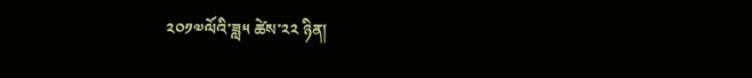༢༠༡༧ལོའི་ཟླ༥ ཚེས་༢༢ ཉིན།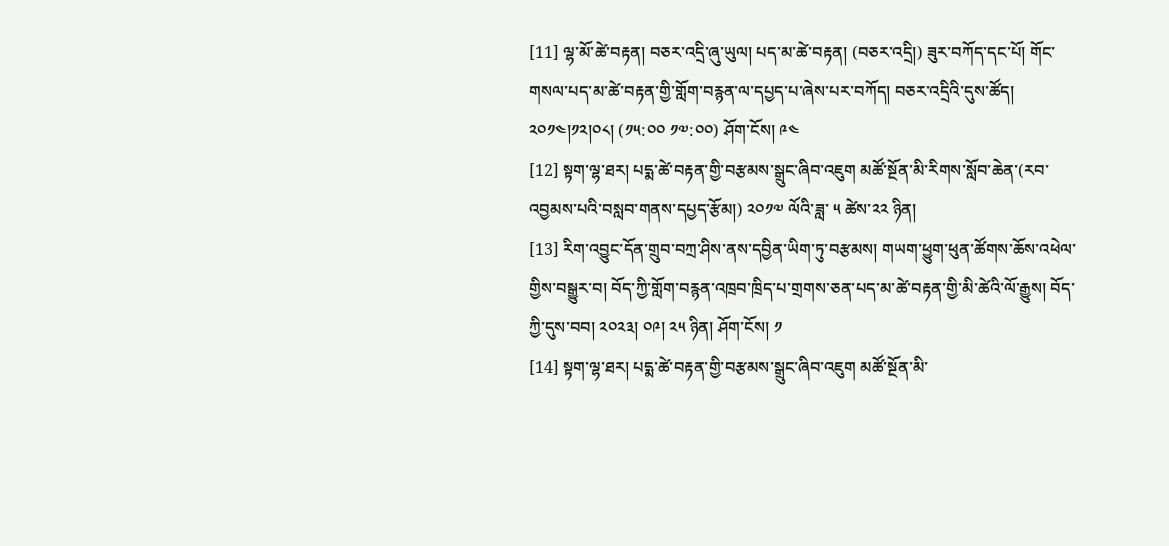[11] ལྷ་མོ་ཚེ་བརྟན། བཅར་འདྲི་ཞུ་ཡུལ། པད་མ་ཚེ་བརྟན། (བཅར་འདྲི།) ཟུར་བཀོད་དང་པོ། གོང་གསལ་པད་མ་ཚེ་བརྟན་གྱི་གློག་བརྙན་ལ་དཔྱད་པ་ཞེས་པར་བཀོད། བཅར་འདྲིའི་དུས་ཚོད། ༢༠༡༤།༡༢།༠༨། (༡༥:༠༠ ༡༧:༠༠) ཤོག་ངོས། ༩༤
[12] སྟག་ལྷ་ཐར། པདྨ་ཚེ་བརྟན་གྱི་བརྩམས་སྒྲུང་ཞིབ་འཇུག མཚོ་སྔོན་མི་རིགས་སློབ་ཆེན་(རབ་འབྱམས་པའི་བསླབ་གནས་དཔྱད་རྩོམ།) ༢༠༡༧ ལོའི་ཟླ་ ༥ ཚེས་༢༢ ཉིན།
[13] རིག་འབྱུང་དོན་གྲུབ་བཀྲ་ཤིས་ནས་དབྱིན་ཡིག་ཏུ་བརྩམས། གཡག་ཕྱུག་ཕུན་ཚོགས་ཆོས་འཕེལ་གྱིས་བསྒྱུར་བ། བོད་ཀྱི་གློག་བརྙན་འཁྲབ་ཁྲིད་པ་གྲགས་ཅན་པད་མ་ཚེ་བརྟན་གྱི་མི་ཚེའི་ལོ་རྒྱུས། བོད་ཀྱི་དུས་བབ། ༢༠༢༣། ༠༩། ༢༥ ཉིན། ཤོག་ངོས། ༡
[14] སྟག་ལྷ་ཐར། པདྨ་ཚེ་བརྟན་གྱི་བརྩམས་སྒྲུང་ཞིབ་འཇུག མཚོ་སྔོན་མི་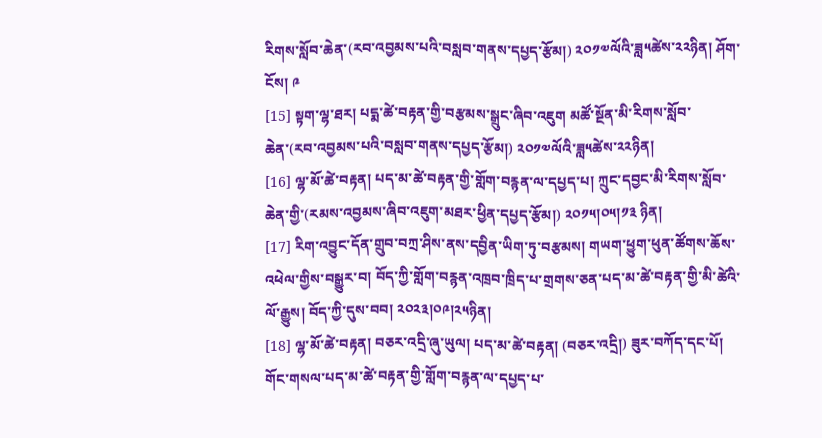རིགས་སློབ་ཆེན་(རབ་འབྱམས་པའི་བསླབ་གནས་དཔྱད་རྩོམ།) ༢༠༡༧ལོའི་ཟླ༥ཚེས་༢༢ཉིན། ཤོག་ངོས། ༩
[15] སྟག་ལྷ་ཐར། པདྨ་ཚེ་བརྟན་གྱི་བརྩམས་སྒྲུང་ཞིབ་འཇུག མཚོ་སྔོན་མི་རིགས་སློབ་ཆེན་(རབ་འབྱམས་པའི་བསླབ་གནས་དཔྱད་རྩོམ།) ༢༠༡༧ལོའི་ཟླ༥ཚེས་༢༢ཉིན།
[16] ལྷ་མོ་ཚེ་བརྟན། པད་མ་ཚེ་བརྟན་གྱི་གློག་བརྙན་ལ་དཔྱད་པ། ཀྲུང་དབྱང་མི་རིགས་སློབ་ཆེན་གྱི་(རམས་འབྱམས་ཞིབ་འཇུག་མཐར་ཕྱིན་དཔྱད་རྩོམ།) ༢༠༡༥།༠༥།༡༣ ཉིན།
[17] རིག་འབྱུང་དོན་གྲུབ་བཀྲ་ཤིས་ནས་དབྱིན་ཡིག་ཏུ་བརྩམས། གཡག་ཕྱུག་ཕུན་ཚོགས་ཆོས་འཕེལ་གྱིས་བསྒྱུར་བ། བོད་ཀྱི་གློག་བརྙན་འཁྲབ་ཁྲིད་པ་གྲགས་ཅན་པད་མ་ཚེ་བརྟན་གྱི་མི་ཚེའི་ལོ་རྒྱུས། བོད་ཀྱི་དུས་བབ། ༢༠༢༣།༠༩།༢༥ཉིན།
[18] ལྷ་མོ་ཚེ་བརྟན། བཅར་འདྲི་ཞུ་ཡུལ། པད་མ་ཚེ་བརྟན། (བཅར་འདྲི།) ཟུར་བཀོད་དང་པོ། གོང་གསལ་པད་མ་ཚེ་བརྟན་གྱི་གློག་བརྙན་ལ་དཔྱད་པ་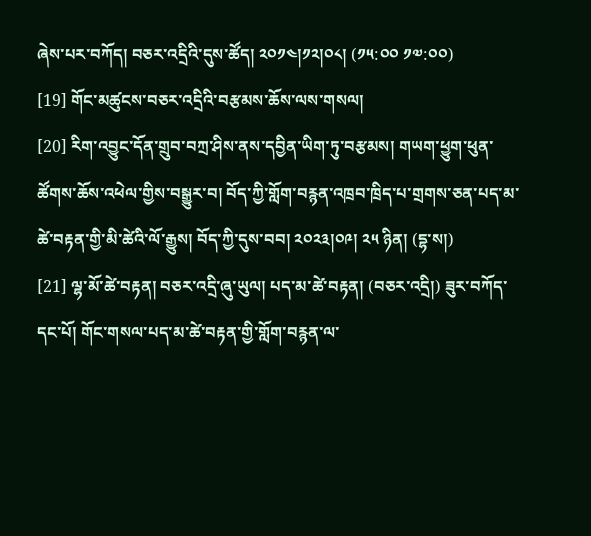ཞེས་པར་བཀོད། བཅར་འདྲིའི་དུས་ཚོད། ༢༠༡༤།༡༢།༠༨། (༡༥:༠༠ ༡༧:༠༠)
[19] གོང་མཚུངས་བཅར་འདྲིའི་བརྩམས་ཆོས་ལས་གསལ།
[20] རིག་འབྱུང་དོན་གྲུབ་བཀྲ་ཤིས་ནས་དབྱིན་ཡིག་ཏུ་བརྩམས། གཡག་ཕྱུག་ཕུན་ཚོགས་ཆོས་འཕེལ་གྱིས་བསྒྱུར་བ། བོད་ཀྱི་གློག་བརྙན་འཁྲབ་ཁྲིད་པ་གྲགས་ཅན་པད་མ་ཚེ་བརྟན་གྱི་མི་ཚེའི་ལོ་རྒྱུས། བོད་ཀྱི་དུས་བབ། ༢༠༢༣།༠༩། ༢༥ ཉིན། (དྷ་ས།)
[21] ལྷ་མོ་ཚེ་བརྟན། བཅར་འདྲི་ཞུ་ཡུལ། པད་མ་ཚེ་བརྟན། (བཅར་འདྲི།) ཟུར་བཀོད་དང་པོ། གོང་གསལ་པད་མ་ཚེ་བརྟན་གྱི་གློག་བརྙན་ལ་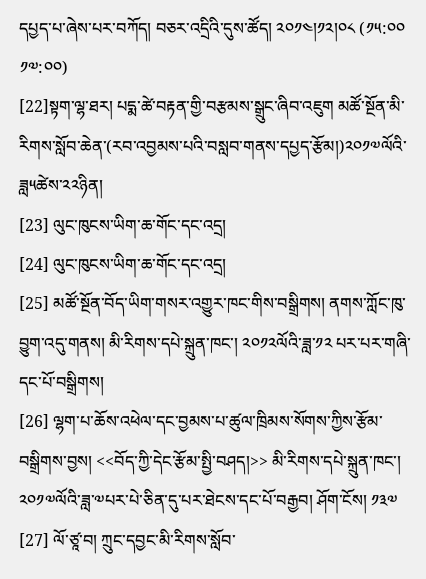དཔྱད་པ་ཞེས་པར་བཀོད། བཅར་འདྲིའི་དུས་ཚོད། ༢༠༡༤།༡༢།༠༨ (༡༥:༠༠ ༡༧:༠༠)
[22]སྟག་ལྷ་ཐར། པདྨ་ཚེ་བརྟན་གྱི་བརྩམས་སྒྲུང་ཞིབ་འཇུག མཚོ་སྔོན་མི་རིགས་སློབ་ཆེན་(རབ་འབྱམས་པའི་བསླབ་གནས་དཔྱད་རྩོམ།)༢༠༡༧ལོའི་ཟླ༥ཚེས་༢༢ཉིན།
[23] ལུང་ཁུངས་ཡིག་ཆ་གོང་དང་འདྲ།
[24] ལུང་ཁུངས་ཡིག་ཆ་གོང་དང་འདྲ།
[25] མཚོ་སྔོན་བོད་ཡིག་གསར་འགྱུར་ཁང་གིས་བསྒྲིགས། ནགས་ཀློང་ཁུ་བྱུག་འདུ་གནས། མི་རིགས་དཔེ་སྐྲུན་ཁང་། ༢༠༡༢ལོའི་ཟླ་༡༢ པར་པར་གཞི་དང་པོ་བསྒྲིགས།
[26] ལྷག་པ་ཆོས་འཕེལ་དང་བྱམས་པ་ཚུལ་ཁྲིམས་སོགས་ཀྱིས་རྩོམ་བསྒྲིགས་བྱས། <<བོད་ཀྱི་དེང་རྩོམ་སྤྱི་བཤད།>> མི་རིགས་དཔེ་སྐྲུན་ཁང་། ༢༠༡༧ལོའི་ཟླ་༧པར་པེ་ཅིན་དུ་པར་ཐེངས་དང་པོ་བརྒྱབ། ཤོག་ངོས། ༡༣༧
[27] ལོ་ཙཱ་བ། ཀྲུང་དབྱང་མི་རིགས་སློབ་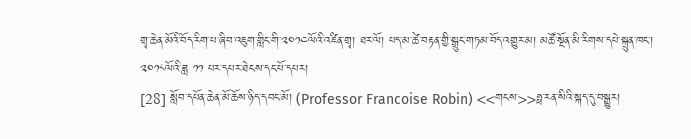གྲྭ་ཆེན་མོའི་བོད་རིག་པ་ཞིབ་འཇུག་གླིང་གི་༢༠༡༤ལོའི་འཛིན་གྲྭ། ཐར་ལོ། པད་མ་ཚེ་བརྟན་གྱི་སྒྲུང་གཏམ་བོད་འགྱུར་མ། མཚོ་སྔོན་མི་རིགས་དཔེ་སྐྲུན་ཁང་། ༢༠༡༨ལོའི་ཟླ ༡༡ པར་དཔར་ཐེངས་དང་པོ་དཔར།
[28] སློབ་དཔོན་ཆེན་མོ་ཆོས་ཉིད་དབང་མོ། (Professor Francoise Robin) <<གངས་>>ཧྥ་རན་སིའི་སྐད་དུ་བསྒྱུར།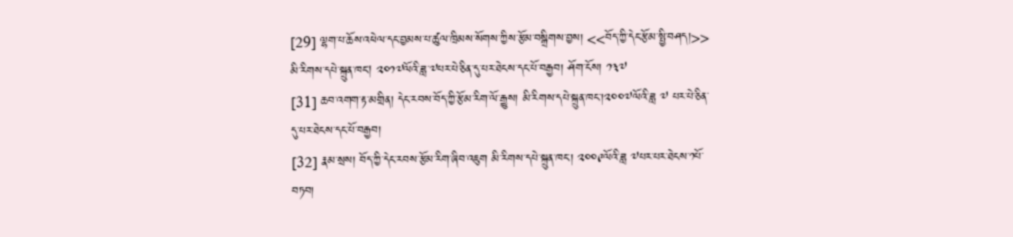[29] ལྷག་པ་ཆོས་འཕེལ་དང་བྱམས་པ་ཚུལ་ཁྲིམས་སོགས་ཀྱིས་རྩོམ་བསྒྲིགས་བྱས། <<བོད་ཀྱི་དེང་རྩོམ་སྤྱི་བཤད།>> མི་རིགས་དཔེ་སྐྲུན་ཁང། ༢༠༡༧ལོའི་ཟླ་༧པར་པེ་ཅིན་དུ་པར་ཐེངས་དང་པོ་བརྒྱབ། ཤོག་ངོས། ༡༣༧
[31] ཆབ་འགག་རྟ་མགྲིན། དེང་རབས་བོད་ཀྱི་རྩོམ་རིག་ལོ་རྒྱུས། མི་རིགས་དཔེ་སྐྲུན་ཁང་།༢༠༠༧ལོའི་ཟླ ༧ པར་པེ་ཅིན་དུ་པར་ཐེངས་དང་པོ་བརྒྱབ།
[32] རྣམ་སྲས། བོད་ཀྱི་དེང་རབས་རྩོམ་རིག་ཞིབ་འཇུག མི་རིགས་དཔེ་སྐྲུན་ཁང་། ༢༠༠༩ལོའི་ཟླ ༧པར་པར་ཐེངས་༡པོ་བཏབ།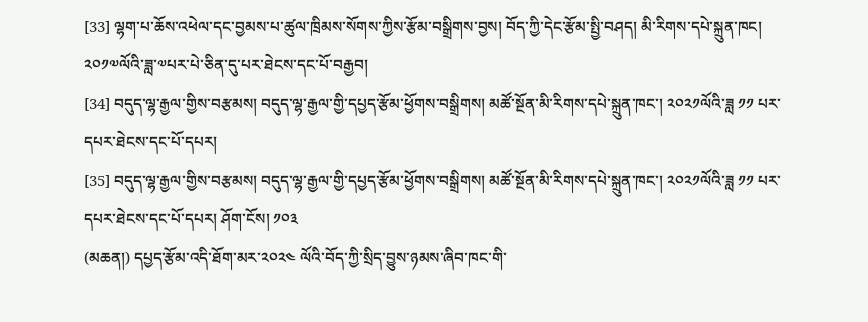[33] ལྷག་པ་ཆོས་འཕེལ་དང་བྱམས་པ་ཚུལ་ཁྲིམས་སོགས་ཀྱིས་རྩོམ་བསྒྲིགས་བྱས། བོད་ཀྱི་དེང་རྩོམ་སྤྱི་བཤད། མི་རིགས་དཔེ་སྐྲུན་ཁང། ༢༠༡༧ལོའི་ཟླ་༧པར་པེ་ཅིན་དུ་པར་ཐེངས་དང་པོ་བརྒྱབ།
[34] བདུད་ལྷ་རྒྱལ་གྱིས་བརྩམས། བདུད་ལྷ་རྒྱལ་གྱི་དཔྱད་རྩོམ་ཕྱོགས་བསྒྲིགས། མཚོ་སྔོན་མི་རིགས་དཔེ་སྐྲུན་ཁང་། ༢༠༢༡ལོའི་ཟླ ༡༡ པར་དཔར་ཐེངས་དང་པོ་དཔར།
[35] བདུད་ལྷ་རྒྱལ་གྱིས་བརྩམས། བདུད་ལྷ་རྒྱལ་གྱི་དཔྱད་རྩོམ་ཕྱོགས་བསྒྲིགས། མཚོ་སྔོན་མི་རིགས་དཔེ་སྐྲུན་ཁང་། ༢༠༢༡ལོའི་ཟླ ༡༡ པར་དཔར་ཐེངས་དང་པོ་དཔར། ཤོག་ངོས། ༡༠༣
(མཆན།) དཔྱད་རྩོམ་འདི་ཐོག་མར་༢༠༢༤ ལོའི་བོད་ཀྱི་སྲིད་བྱུས་ཉམས་ཞིབ་ཁང་གི་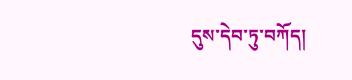དུས་དེབ་ཏུ་བཀོད།